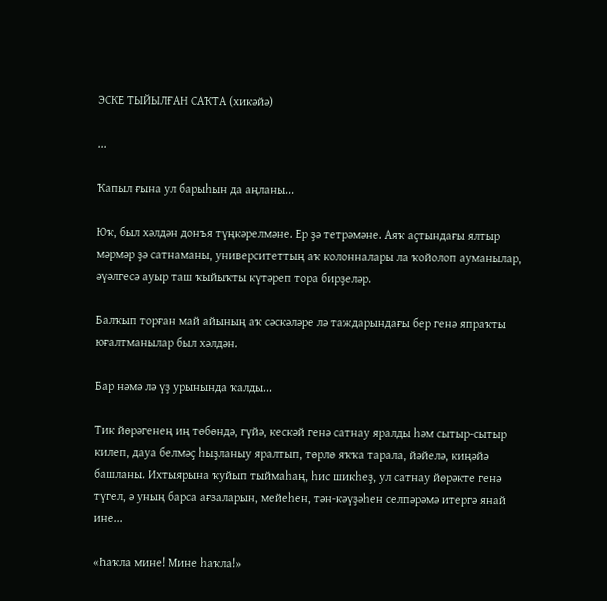ЭСКЕ ТЫЙЫЛҒАН САҠТА (хикәйә)

...

Ҡапыл ғына ул барыһын да аңланы...

Юҡ, был хәлдән донъя түңкәрелмәне. Ер ҙә тетрәмәне. Аяҡ аҫтындағы ялтыр мәрмәр ҙә сатнаманы, университеттың аҡ колонналары ла ҡойолоп ауманылар, әүәлгесә ауыр таш ҡыйыҡты күтәреп тора бирҙеләр.

Балҡып торған май айының аҡ сәскәләре лә таждарындағы бер генә япраҡты юғалтманылар был хәлдән.

Бар нәмә лә үҙ урынында ҡалды...

Тик йөрәгенең иң төбөндә, гүйә, кескәй генә сатнау яралды һәм сытыр-сытыр килеп, дауа белмәҫ һыҙланыу яралтып, төрлө яҡҡа тарала, йәйелә, киңәйә башланы. Ихтыярына ҡуйып тыймаһаң, һис шикһеҙ, ул сатнау йөрәкте генә түгел, ә уның барса ағзаларын, мейеһен, тән-кәүҙәһен селпәрәмә итергә янай ине...

«Һаҡла мине! Мине һаҡла!»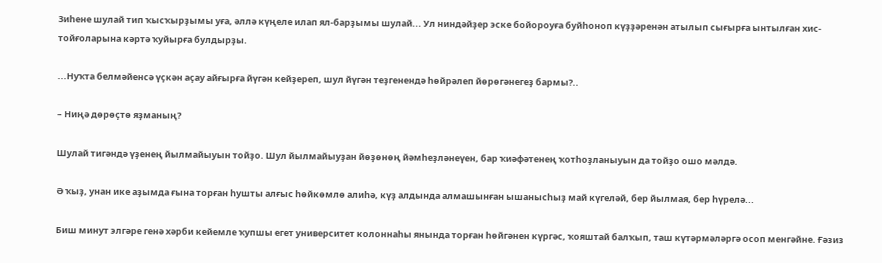Зиһене шулай тип ҡысҡырҙымы уға, әллә күңеле илап ял-барҙымы шулай... Ул ниндәйҙер эске бойороуға буйһоноп күҙҙәренән атылып сығырға ынтылған хис-тойғоларына кәртә ҡуйырға булдырҙы.

...Нуҡта белмәйенсә үҫкән аҫау айғырға йүгән кейҙереп, шул йүгән теҙгенендә һөйрәлеп йөрөгәнегеҙ бармы?..

– Ниңә дөрөҫтө яҙманың?

Шулай тигәндә үҙенең йылмайыуын тойҙо. Шул йылмайыуҙан йөҙөнөң йәмһеҙләнеүен, бар ҡиәфәтенең ҡотһоҙланыуын да тойҙо ошо мәлдә.

Ә ҡыҙ, унан ике аҙымда ғына торған һушты алғыс һөйкөмлө алиһә, күҙ алдында алмашынған ышанысһыҙ май күгеләй, бер йылмая, бер һүрелә...

Биш минут элгәре генә хәрби кейемле ҡупшы егет университет колоннаһы янында торған һөйгәнен күргәс, ҡояштай балҡып, таш күтәрмәләргә осоп менгәйне. Ғәзиз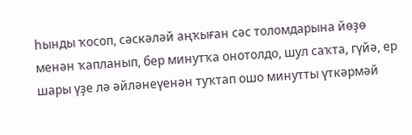һынды ҡосоп, сәскәләй аңҡыған сәс толомдарына йөҙө менән ҡапланып, бер минутҡа онотолдо, шул саҡта, гүйә, ер шары үҙе лә әйләнеүенән туҡтап ошо минутты үткәрмәй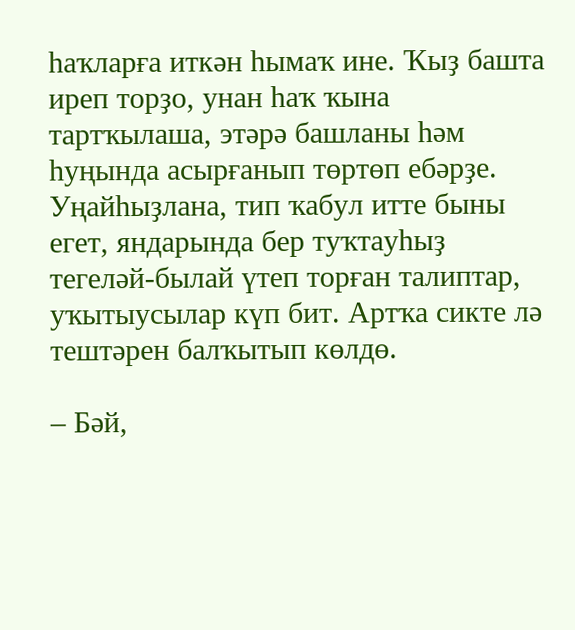һаҡларға иткән һымаҡ ине. Ҡыҙ башта иреп торҙо, унан һаҡ ҡына тартҡылаша, этәрә башланы һәм һуңында асырғанып төртөп ебәрҙе. Уңайһыҙлана, тип ҡабул итте быны егет, яндарында бер туҡтауһыҙ тегеләй-былай үтеп торған талиптар, уҡытыусылар күп бит. Артҡа сикте лә тештәрен балҡытып көлдө.

– Бәй,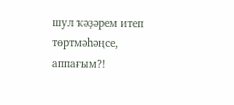шул ҡәҙәрем итеп төртмәһәңсе, аппағым?!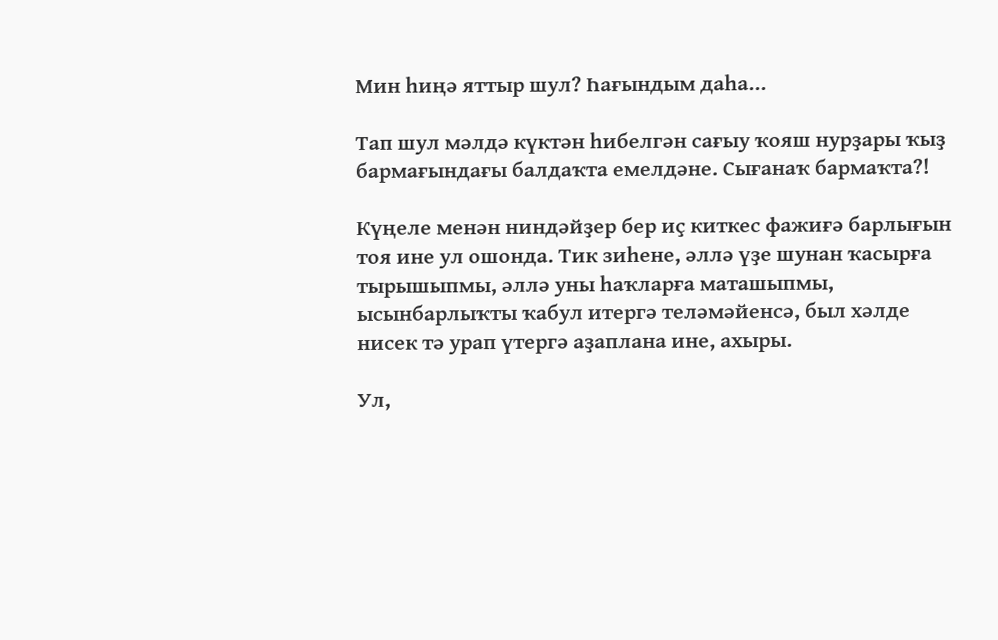Мин һиңә яттыр шул? Һағындым даһа...

Тап шул мәлдә күктән һибелгән сағыу ҡояш нурҙары ҡыҙ бармағындағы балдаҡта емелдәне. Сығанаҡ бармаҡта?!

Күңеле менән ниндәйҙер бер иҫ киткес фажиғә барлығын тоя ине ул ошонда. Тик зиһене, әллә үҙе шунан ҡасырға тырышыпмы, әллә уны һаҡларға маташыпмы, ысынбарлыҡты ҡабул итергә теләмәйенсә, был хәлде нисек тә урап үтергә аҙаплана ине, ахыры.

Ул,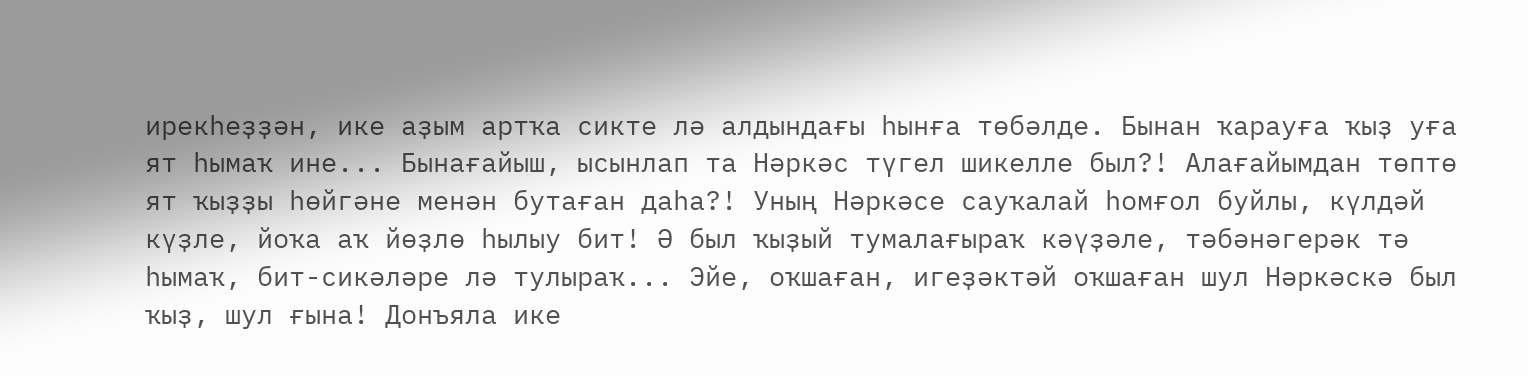ирекһеҙҙән, ике аҙым артҡа сикте лә алдындағы һынға төбәлде. Бынан ҡарауға ҡыҙ уға ят һымаҡ ине... Бынағайыш, ысынлап та Нәркәс түгел шикелле был?! Алағайымдан төптө ят ҡыҙҙы һөйгәне менән бутаған даһа?! Уның Нәркәсе сауҡалай һомғол буйлы, күлдәй күҙле, йоҡа аҡ йөҙлө һылыу бит! Ә был ҡыҙый тумалағыраҡ кәүҙәле, тәбәнәгерәк тә һымаҡ, бит-сикәләре лә тулыраҡ... Эйе, оҡшаған, игеҙәктәй оҡшаған шул Нәркәскә был ҡыҙ, шул ғына! Донъяла ике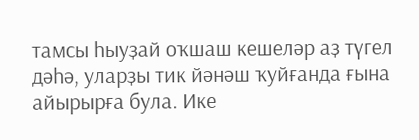тамсы һыуҙай оҡшаш кешеләр аҙ түгел дәһә, уларҙы тик йәнәш ҡуйғанда ғына айырырға була. Ике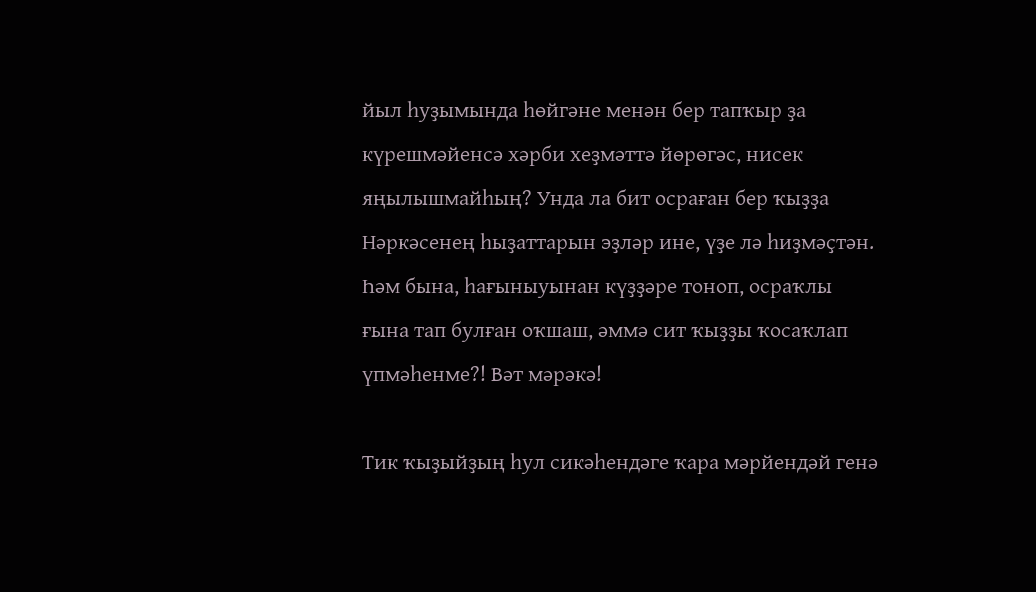йыл һуҙымында һөйгәне менән бер тапҡыр ҙа күрешмәйенсә хәрби хеҙмәттә йөрөгәс, нисек яңылышмайһың? Унда ла бит осраған бер ҡыҙҙа Нәркәсенең һыҙаттарын эҙләр ине, үҙе лә һиҙмәҫтән. Һәм бына, һағыныуынан күҙҙәре тоноп, осраҡлы ғына тап булған оҡшаш, әммә сит ҡыҙҙы ҡосаҡлап үпмәһенме?! Вәт мәрәкә!

Тик ҡыҙыйҙың һул сикәһендәге ҡара мәрйендәй генә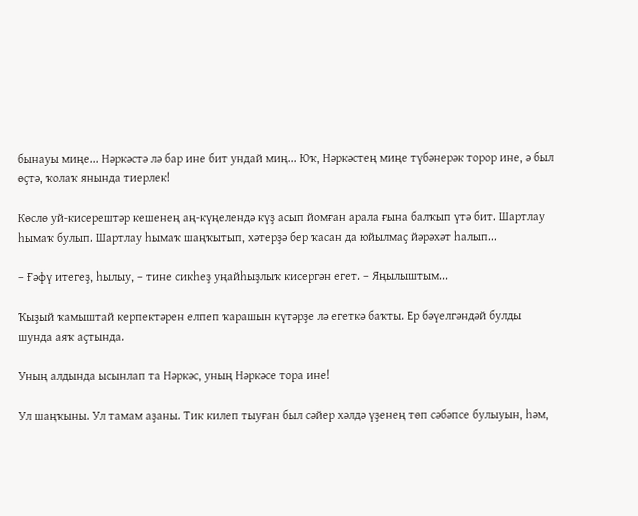бынауы миңе... Нәркәстә лә бар ине бит ундай миң... Юҡ, Нәркәстең миңе түбәнерәк торор ине, ә был өҫтә, ҡолаҡ янында тиерлек!

Көслө уй-кисерештәр кешенең аң-күңелендә күҙ асып йомған арала ғына балҡып үтә бит. Шартлау һымаҡ булып. Шартлау һымаҡ шаңҡытып, хәтерҙә бер ҡасан да юйылмаҫ йәрәхәт һалып...

– Ғәфү итегеҙ, һылыу, – тине сикһеҙ уңайһыҙлыҡ кисергән егет. – Яңылыштым...

Ҡыҙый ҡамыштай керпектәрен елпеп ҡарашын күтәрҙе лә егеткә баҡты. Ер бәүелгәндәй булды шунда аяҡ аҫтында.

Уның алдында ысынлап та Нәркәс, уның Нәркәсе тора ине!

Ул шаңҡыны. Ул тамам аҙаны. Тик килеп тыуған был сәйер хәлдә үҙенең төп сәбәпсе булыуын, һәм,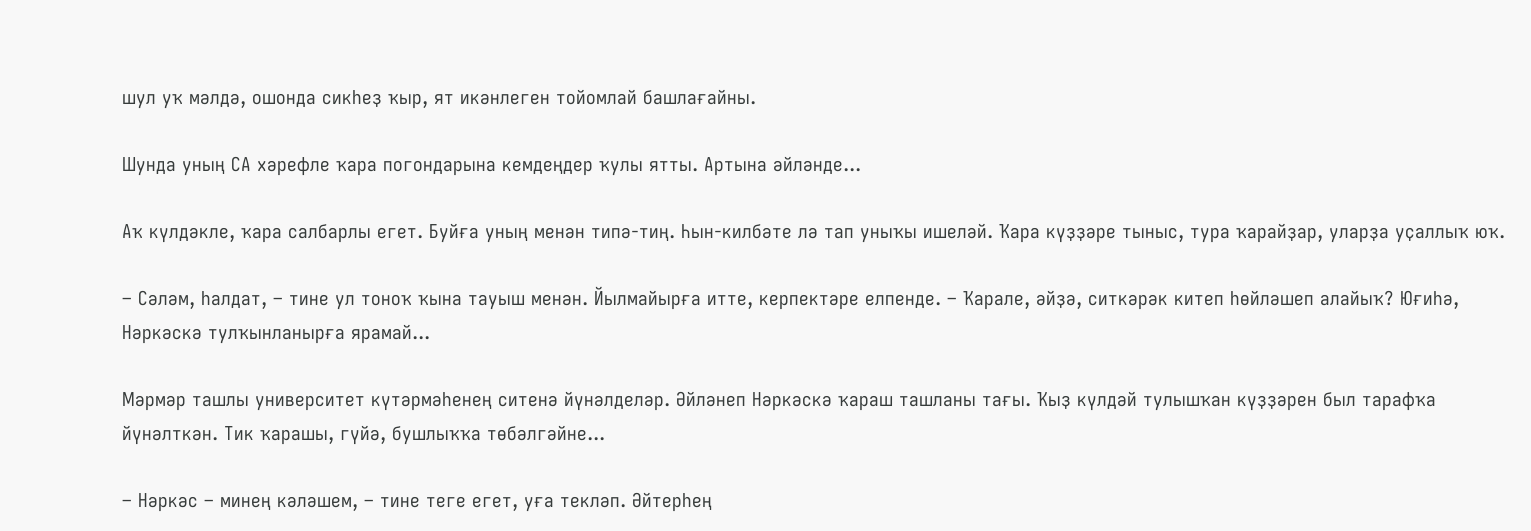шул уҡ мәлдә, ошонда сикһеҙ ҡыр, ят икәнлеген тойомлай башлағайны.

Шунда уның СА хәрефле ҡара погондарына кемдеңдер ҡулы ятты. Артына әйләнде...

Аҡ күлдәкле, ҡара салбарлы егет. Буйға уның менән типә-тиң. Һын-килбәте лә тап уныҡы ишеләй. Ҡара күҙҙәре тыныс, тура ҡарайҙар, уларҙа уҫаллыҡ юҡ.

– Сәләм, һалдат, – тине ул тоноҡ ҡына тауыш менән. Йылмайырға итте, керпектәре елпенде. – Ҡарале, әйҙә, ситкәрәк китеп һөйләшеп алайыҡ? Юғиһә, Нәркәскә тулҡынланырға ярамай...

Мәрмәр ташлы университет күтәрмәһенең ситенә йүнәлделәр. Әйләнеп Нәркәскә ҡараш ташланы тағы. Ҡыҙ күлдәй тулышҡан күҙҙәрен был тарафҡа йүнәлткән. Тик ҡарашы, гүйә, бушлыҡҡа төбәлгәйне...

– Нәркәс – минең кәләшем, – тине теге егет, уға текләп. Әйтерһең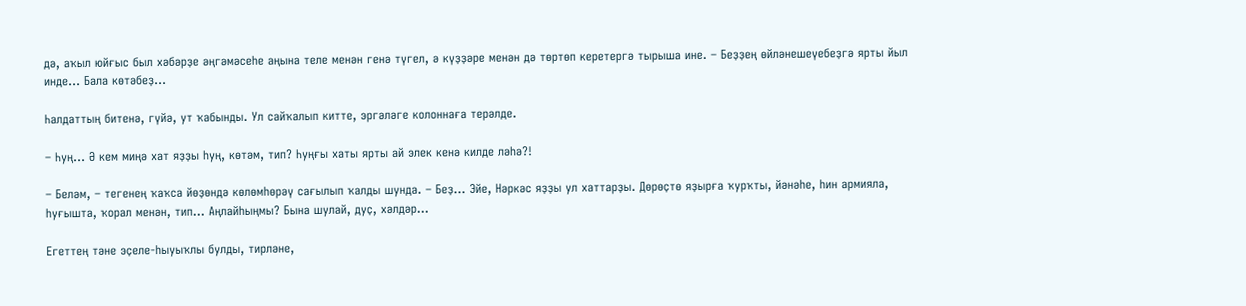дә, аҡыл юйғыс был хәбәрҙе әңгәмәсеһе аңына теле менән генә түгел, ә күҙҙәре менән дә төртөп керетергә тырыша ине. – Беҙҙең өйләнешеүебеҙгә ярты йыл инде... Бала көтәбеҙ...

Һалдаттың битенә, гүйә, ут ҡабынды. Ул сайҡалып китте, эргәләге колоннаға терәлде.

– Һуң... Ә кем миңә хат яҙҙы һуң, көтәм, тип? Һуңғы хаты ярты ай элек кенә килде ләһә?!

– Беләм, – тегенең ҡаҡса йөҙөндә көлөмһөрәү сағылып ҡалды шунда. – Беҙ... Эйе, Нәркәс яҙҙы ул хаттарҙы. Дөрөҫтө яҙырға ҡурҡты, йәнәһе, һин армияла, һуғышта, ҡорал менән, тип... Аңлайһыңмы? Бына шулай, дуҫ, хәлдәр...

Егеттең тәне эҫеле-һыуыҡлы булды, тирләне,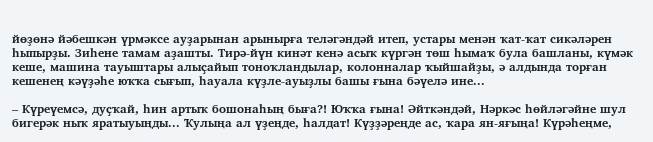йөҙөнә йәбешкән үрмәксе ауҙарынан арынырға теләгәндәй итеп, устары менән ҡат-ҡат сикәләрен һыпырҙы. Зиһене тамам аҙашты. Тирә-йүн кинәт кенә асыҡ күргән төш һымаҡ була башланы, күмәк кеше, машина тауыштары алыҫайып тоноҡландылар, колонналар ҡыйшайҙы, ә алдында торған кешенең кәүҙәһе юҡҡа сығып, һауала күҙле-ауыҙлы башы ғына бәүелә ине...

– Күреүемсә, дуҫҡай, һин артыҡ бошонаһың быға?! Юҡҡа ғына! Әйткәндәй, Нәркәс һөйләгәйне шул бигерәк ныҡ яратыуыңды... Ҡулыңа ал үҙеңде, һалдат! Күҙҙәреңде ас, ҡара ян-яғыңа! Күрәһеңме,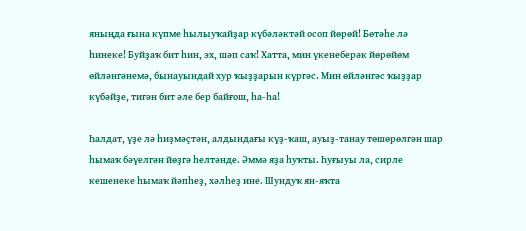яныңда ғына күпме һылыуҡайҙар күбәләктәй осоп йөрөй! Бөтәһе лә һинеке! Буйҙаҡ бит һин, эх, шәп саҡ! Хатта, мин үкенеберәк йөрөйөм өйләнгәнемә, бынауындай хур ҡыҙҙарын күргәс. Мин өйләнгәс ҡыҙҙар күбәйҙе, тигән бит әле бер байғош, һа-һа!

Һалдат, үҙе лә һиҙмәҫтән, алдындағы күҙ-ҡаш, ауыҙ-танау төшөрөлгән шар һымаҡ бәүелгән йөҙгә һелтәнде. Әммә яҙа һуҡты. Һуғыуы ла, сирле кешенеке һымаҡ йәпһеҙ, хәлһеҙ ине. Шундуҡ ян-яҡта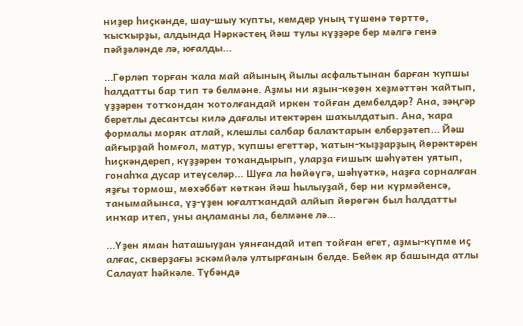ниҙер һиҫкәнде, шау-шыу ҡупты, кемдер уның түшенә төрттө, ҡысҡырҙы, алдында Нәркәстең йәш тулы күҙҙәре бер мәлгә генә пәйҙәләнде лә, юғалды...

...Гөрләп торған ҡала май айының йылы асфальтынан барған ҡупшы һалдатты бар тип тә белмәне. Аҙмы ни яҙын-көҙөн хеҙмәттән ҡайтып, үҙҙәрен тотҡондан ҡотолғандай иркен тойған дембелдәр? Ана, зәңгәр беретлы десантсы килә дағалы итектәрен шаҡылдатып. Ана, ҡара формалы моряк атлай, клешлы салбар балаҡтарын елберҙәтеп... Йәш айғырҙай һомғол, матур, ҡупшы егеттәр, ҡатын-ҡыҙҙарҙың йөрәктәрен һиҫкәндереп, күҙҙәрен тоҡандырып, уларҙа ғишыҡ шәһүәтен уятып, гонаһҡа дусар итеүселәр... Шуға ла һөйөүгә, шәһүәткә, наҙға сорналған яҙғы тормош, мөхәббәт көткән йәш һылыуҙай, бер ни күрмәйенсә, танымайынса, үҙ-үҙен юғалтҡандай алйып йөрөгән был һалдатты инҡар итеп, уны аңламаны ла, белмәне лә...

...Үҙен яман һаташыуҙан уянғандай итеп тойған егет, аҙмы-күпме иҫ алғас, скверҙағы эскәмйәлә ултырғанын белде. Бейек яр башында атлы Салауат һәйкәле. Түбәндә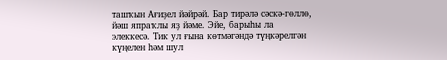ташҡын Ағиҙел йәйрәй. Бар тирәлә сәскә-гөллө, йәш япраҡлы яҙ йәме. Эйе, барыһы ла элеккесә. Тик ул ғына көтмәгәндә түңкәрелгән күңелен һәм шул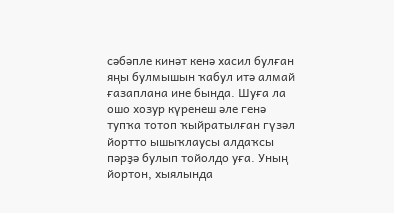сәбәпле кинәт кенә хасил булған яңы булмышын ҡабул итә алмай ғазаплана ине бында. Шуға ла ошо хозур күренеш әле генә тупҡа тотоп ҡыйратылған гүзәл йортто ышыҡлаусы алдаҡсы пәрҙә булып тойолдо уға. Уның йортон, хыялында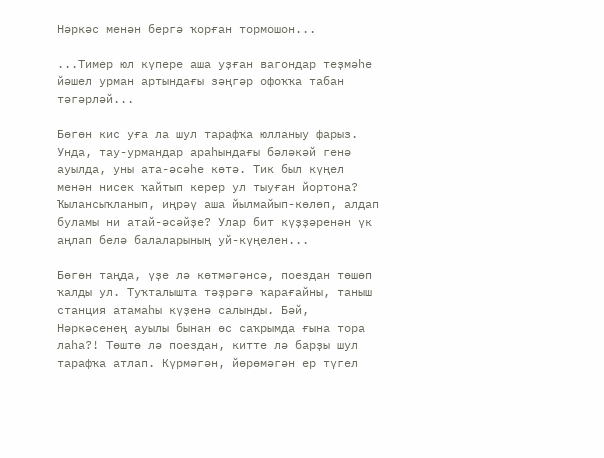Нәркәс менән бергә ҡорған тормошон...

...Тимер юл күпере аша уҙған вагондар теҙмәһе йәшел урман артындағы зәңгәр офоҡҡа табан тәгәрләй...

Бөгөн кис уға ла шул тарафҡа юлланыу фарыз. Унда, тау-урмандар араһындағы бәләкәй генә ауылда, уны ата-әсәһе көтә. Тик был күңел менән нисек ҡайтып керер ул тыуған йортона? Ҡылансыҡланып, иңрәү аша йылмайып-көлөп, алдап буламы ни атай-әсәйҙе? Улар бит күҙҙәренән үк аңлап белә балаларының уй-күңелен...

Бөгөн таңда, үҙе лә көтмәгәнсә, поездан төшөп ҡалды ул. Туҡталышта тәҙрәгә ҡарағайны, таныш станция атамаһы күҙенә салынды. Бәй, Нәркәсенең ауылы бынан өс саҡрымда ғына тора лаһа?! Төштө лә поездан, китте лә барҙы шул тарафҡа атлап. Күрмәгән, йөрөмәгән ер түгел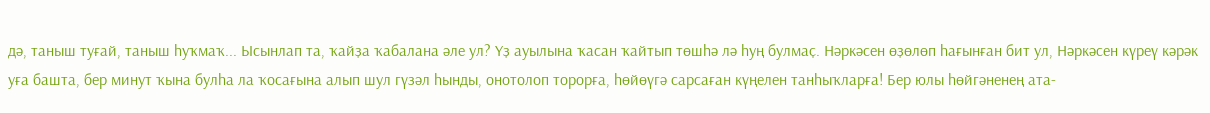дә, таныш туғай, таныш һуҡмаҡ... Ысынлап та, ҡайҙа ҡабалана әле ул? Үҙ ауылына ҡасан ҡайтып төшһә лә һуң булмаҫ. Нәркәсен өҙөлөп һағынған бит ул, Нәркәсен күреү кәрәк уға башта, бер минут ҡына булһа ла ҡосағына алып шул гүзәл һынды, онотолоп торорға, һөйөүгә сарсаған күңелен танһыҡларға! Бер юлы һөйгәненең ата-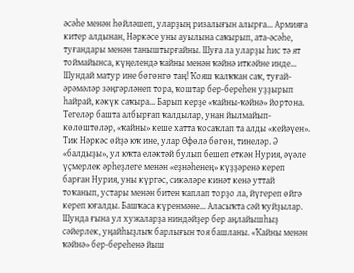әсәһе менән һөйләшеп, уларҙың ризалығын алырға... Армияға китер алдынан, Нәркәсе уны ауылына саҡырып, ата-әсәһе, туғандары менән таныштырғайны. Шуға ла уларҙы һис тә ят тоймайынса, күңелендә ҡайны менән ҡәйнә иткәйне инде... Шундай матур ине бөгөнгө таң! Ҡояш ҡалҡҡан саҡ, туғай-әрәмәләр зәңгәрләнеп тора, ҡоштар бер-береһен уҙҙырып һайрай, кәкүк саҡыра... Барып керҙе «ҡайны-ҡәйнә» йортона. Тегеләр башта албырғап ҡалдылар, унан йылмайып-көлөштөләр, «ҡайны» кеше хатта ҡосаҡлап та алды «кейәүен». Тик Нәркәс өйҙә юҡ ине, улар Өфөлә бөгөн, тинеләр. Ә «балдыҙы», ул юҡта еләктәй булып бешеп еткән Нурия, әүәле үҫмерлек әрһеҙлеге менән «еҙнәһенең» күҙҙәренә кереп барған Нурия, уны күргәс, сикәләре кинәт кенә уттай тоҡанып, устары менән битен ҡаплап торҙо ла, йүгереп өйгә кереп юғалды. Башҡаса күренмәне... Аласыҡта сәй ҡуйҙылар. Шунда ғына ул хужаларҙа ниндәйҙер бер аңлайышһыҙ сәйерлек, уңайһыҙлыҡ барлығын тоя башланы. «Ҡайны менән ҡәйнә» бер-береһенә йыш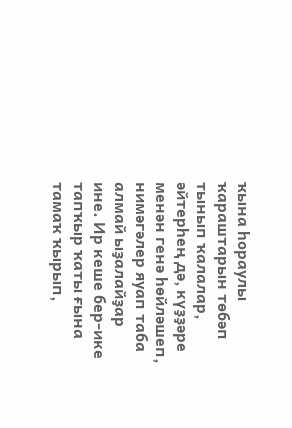ҡына һораулы ҡараштарын төбәп тынып ҡалалар, әйтерһең дә, күҙҙәре менән генә һөйләшеп, нимәгәлер яуап таба алмай ыҙалайҙар ине. Ир кеше бер-ике тапҡыр ҡаты ғына тамаҡ ҡырып,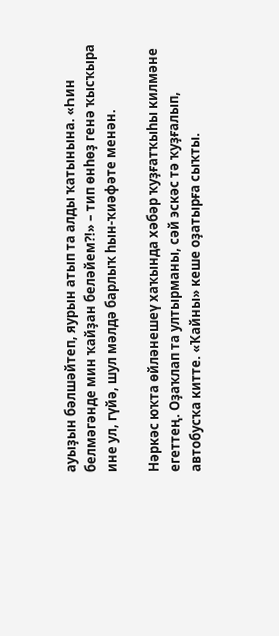ауыҙын бәлшәйтеп, яурын атып та алды ҡатынына. «Һин белмәгәнде мин ҡайҙан беләйем?!» – тип өнһөҙ генә ҡысҡыра ине ул, гүйә, шул мәлдә барлыҡ һын-ҡиәфәте менән.

Нәркәс юҡта өйләнешеү хаҡында хәбәр ҡуҙғатҡыһы килмәне егеттең. Оҙаҡлап та ултырманы, сәй эскәс тә ҡуҙғалып, автобусҡа китте. «Ҡайны» кеше оҙатырға сыҡты.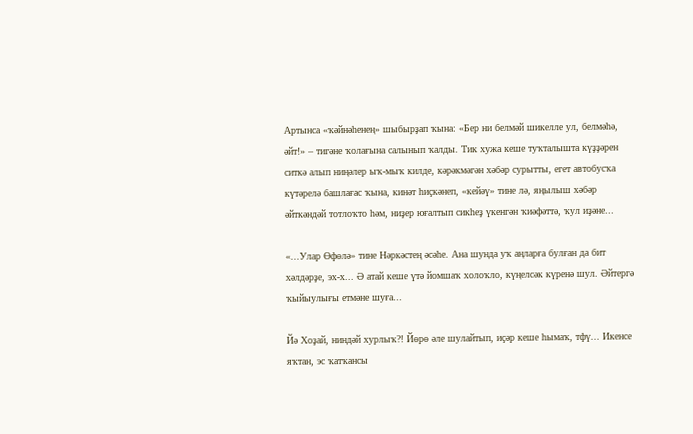Артынса «ҡәйнәһенең» шыбырҙап ҡына: «Бер ни белмәй шикелле ул, белмәһә, әйт!» – тигәне ҡолағына салынып ҡалды. Тик хужа кеше туҡталышта күҙҙәрен ситкә алып ниңәлер ыҡ-мыҡ килде, кәрәкмәгән хәбәр сурытты, егет автобусҡа күтәрелә башлағас ҡына, кинәт һиҫкәнеп, «кейәү» тине лә, яңылыш хәбәр әйткәндәй тотлоҡто һәм, ниҙер юғалтып сикһеҙ үкенгән ҡиәфәттә, ҡул иҙәне...

«...Улар Өфөлә» тине Нәркәстең әсәһе. Ана шунда уҡ аңларға булған да бит хәлдәрҙе, эх-х... Ә атай кеше үтә йомшаҡ холоҡло, күңелсәк күренә шул. Әйтергә ҡыйыулығы етмәне шуға...

Йә Хоҙай, ниндәй хурлыҡ?! Йөрө әле шулайтып, иҫәр кеше һымаҡ, тфү... Икенсе яҡтан, эс ҡатҡансы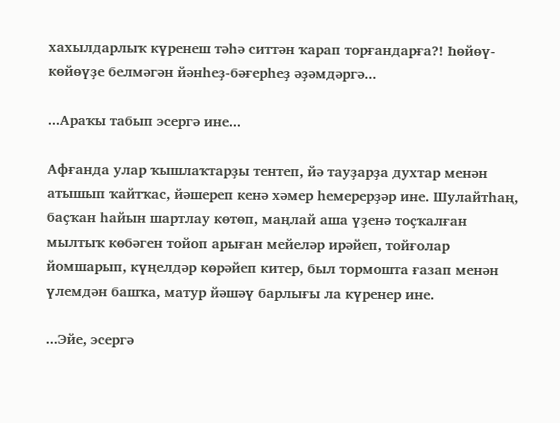хахылдарлыҡ күренеш тәһә ситтән ҡарап торғандарға?! Һөйөү-көйөүҙе белмәгән йәнһеҙ-бәғерһеҙ әҙәмдәргә...

...Араҡы табып эсергә ине...

Афғанда улар ҡышлаҡтарҙы тентеп, йә тауҙарҙа духтар менән атышып ҡайтҡас, йәшереп кенә хәмер һемерерҙәр ине. Шулайтһаң, баҫҡан һайын шартлау көтөп, маңлай аша үҙенә тоҫҡалған мылтыҡ көбәген тойоп арыған мейеләр ирәйеп, тойғолар йомшарып, күңелдәр көрәйеп китер, был тормошта ғазап менән үлемдән башҡа, матур йәшәү барлығы ла күренер ине.

...Эйе, эсергә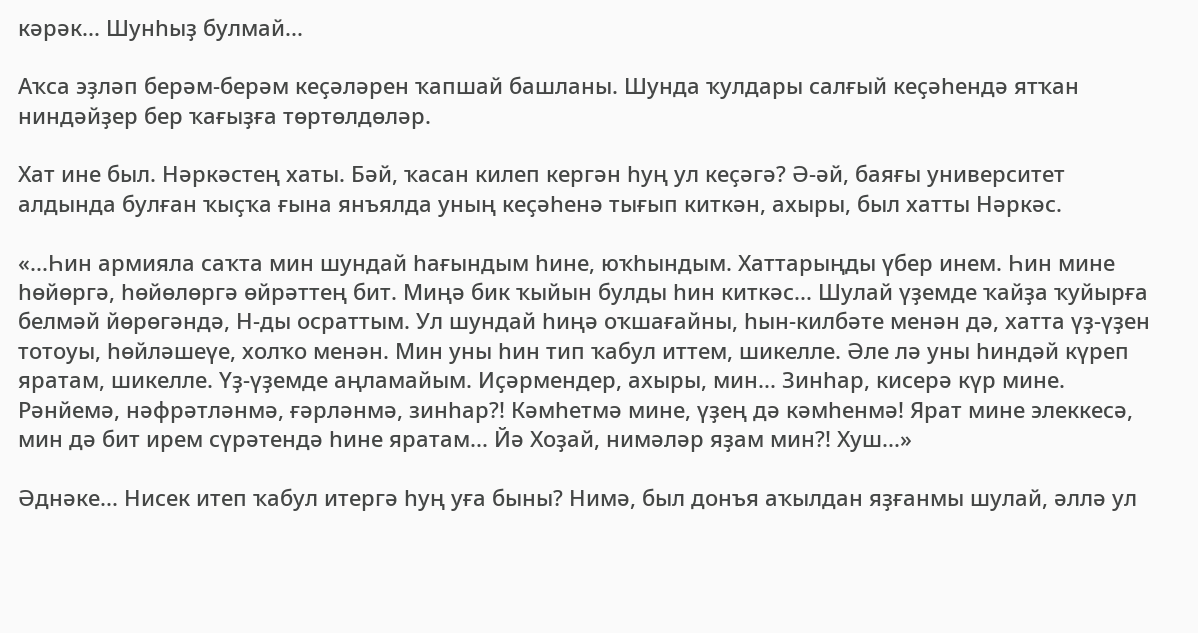кәрәк... Шунһыҙ булмай...

Аҡса эҙләп берәм-берәм кеҫәләрен ҡапшай башланы. Шунда ҡулдары салғый кеҫәһендә ятҡан ниндәйҙер бер ҡағыҙға төртөлдөләр.

Хат ине был. Нәркәстең хаты. Бәй, ҡасан килеп кергән һуң ул кеҫәгә? Ә-әй, баяғы университет алдында булған ҡыҫҡа ғына янъялда уның кеҫәһенә тығып киткән, ахыры, был хатты Нәркәс.

«...Һин армияла саҡта мин шундай һағындым һине, юҡһындым. Хаттарыңды үбер инем. Һин мине һөйөргә, һөйөлөргә өйрәттең бит. Миңә бик ҡыйын булды һин киткәс... Шулай үҙемде ҡайҙа ҡуйырға белмәй йөрөгәндә, Н-ды осраттым. Ул шундай һиңә оҡшағайны, һын-килбәте менән дә, хатта үҙ-үҙен тотоуы, һөйләшеүе, холҡо менән. Мин уны һин тип ҡабул иттем, шикелле. Әле лә уны һиндәй күреп яратам, шикелле. Үҙ-үҙемде аңламайым. Иҫәрмендер, ахыры, мин... Зинһар, кисерә күр мине. Рәнйемә, нәфрәтләнмә, ғәрләнмә, зинһар?! Кәмһетмә мине, үҙең дә кәмһенмә! Ярат мине элеккесә, мин дә бит ирем сүрәтендә һине яратам... Йә Хоҙай, нимәләр яҙам мин?! Хуш...»

Әднәке... Нисек итеп ҡабул итергә һуң уға быны? Нимә, был донъя аҡылдан яҙғанмы шулай, әллә ул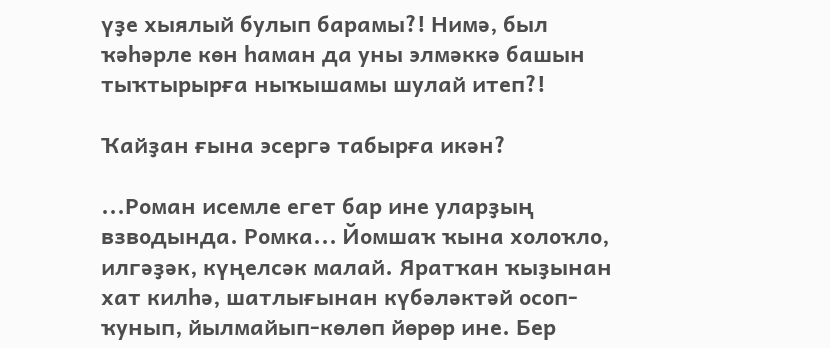үҙе хыялый булып барамы?! Нимә, был ҡәһәрле көн һаман да уны элмәккә башын тыҡтырырға ныҡышамы шулай итеп?!

Ҡайҙан ғына эсергә табырға икән?

...Роман исемле егет бар ине уларҙың взводында. Ромка... Йомшаҡ ҡына холоҡло, илгәҙәк, күңелсәк малай. Яратҡан ҡыҙынан хат килһә, шатлығынан күбәләктәй осоп-ҡунып, йылмайып-көлөп йөрөр ине. Бер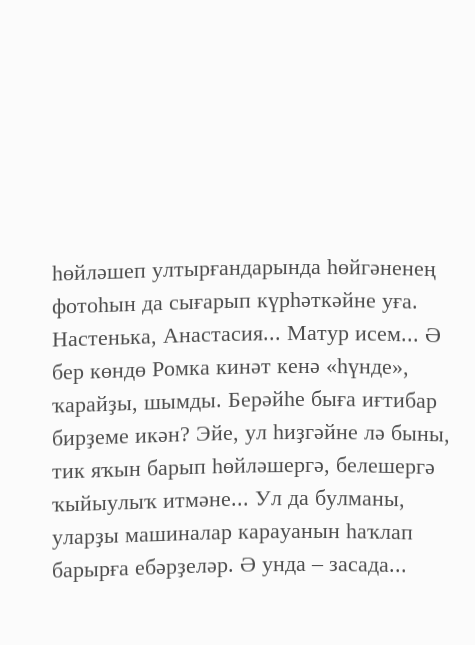һөйләшеп ултырғандарында һөйгәненең фотоһын да сығарып күрһәткәйне уға. Настенька, Анастасия... Матур исем... Ә бер көндө Ромка кинәт кенә «һүнде», ҡарайҙы, шымды. Берәйһе быға иғтибар бирҙеме икән? Эйе, ул һиҙгәйне лә быны, тик яҡын барып һөйләшергә, белешергә ҡыйыулыҡ итмәне... Ул да булманы, уларҙы машиналар карауанын һаҡлап барырға ебәрҙеләр. Ә унда – засада...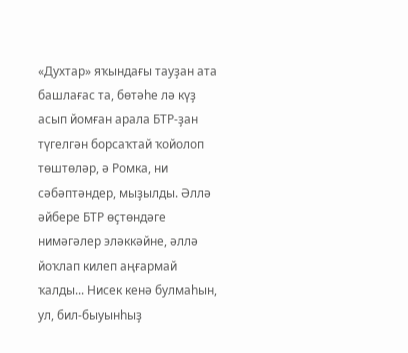«Духтар» яҡындағы тауҙан ата башлағас та, бөтәһе лә күҙ асып йомған арала БТР-ҙан түгелгән борсаҡтай ҡойолоп төштөләр, ә Ромка, ни сәбәптәндер, мыҙылды. Әллә әйбере БТР өҫтөндәге нимәгәлер эләккәйне, әллә йоҡлап килеп аңғармай ҡалды... Нисек кенә булмаһын, ул, бил-быуынһыҙ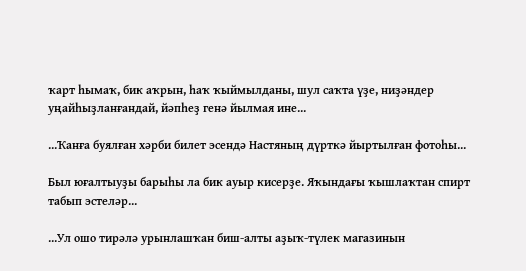ҡарт һымаҡ, бик аҡрын, һаҡ ҡыймылданы, шул саҡта үҙе, ниҙәндер уңайһыҙланғандай, йәпһеҙ генә йылмая ине...

...Ҡанға буялған хәрби билет эсендә Настяның дүрткә йыртылған фотоһы...

Был юғалтыуҙы барыһы ла бик ауыр кисерҙе. Яҡындағы ҡышлаҡтан спирт табып эстеләр...

...Ул ошо тирәлә урынлашҡан биш-алты аҙыҡ-түлек магазинын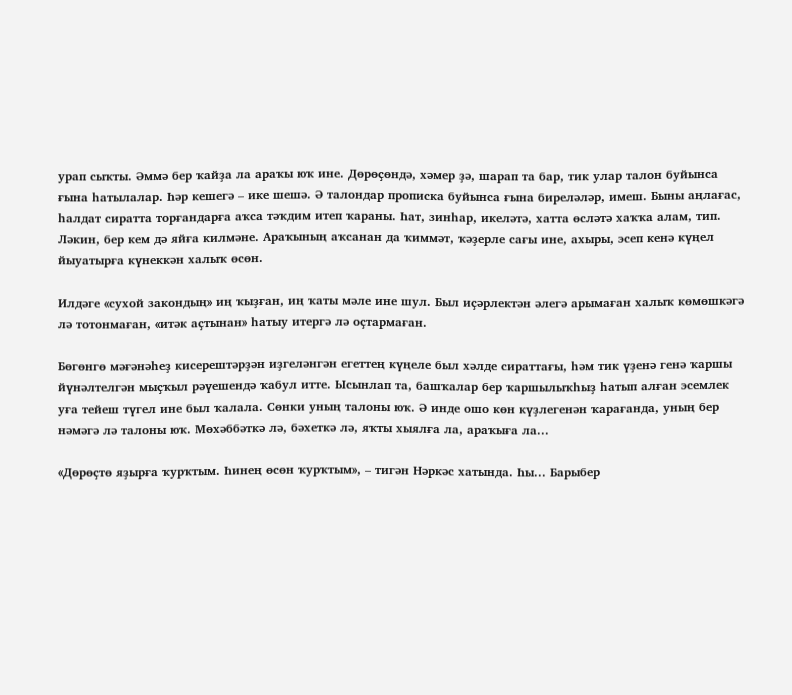урап сыҡты. Әммә бер ҡайҙа ла араҡы юҡ ине. Дөрөҫөндә, хәмер ҙә, шарап та бар, тик улар талон буйынса ғына һатылалар. Һәр кешегә – ике шешә. Ә талондар прописка буйынса ғына биреләләр, имеш. Быны аңлағас, һалдат сиратта торғандарға аҡса тәҡдим итеп ҡараны. Һат, зинһар, икеләтә, хатта өсләтә хаҡҡа алам, тип. Ләкин, бер кем дә яйға килмәне. Араҡының аҡсанан да ҡиммәт, ҡәҙерле сағы ине, ахыры, эсеп кенә күңел йыуатырға күнеккән халыҡ өсөн.

Илдәге «сухой закондың» иң ҡыҙған, иң ҡаты мәле ине шул. Был иҫәрлектән әлегә арымаған халыҡ көмөшкәгә лә тотонмаған, «итәк аҫтынан» һатыу итергә лә оҫтармаған.

Бөгөнгө мәғәнәһеҙ кисерештәрҙән иҙгеләнгән егеттең күңеле был хәлде сираттағы, һәм тик үҙенә генә ҡаршы йүнәлтелгән мыҫҡыл рәүешендә ҡабул итте. Ысынлап та, башҡалар бер ҡаршылыҡһыҙ һатып алған эсемлек уға тейеш түгел ине был ҡалала. Сөнки уның талоны юҡ. Ә инде ошо көн күҙлегенән ҡарағанда, уның бер нәмәгә лә талоны юҡ. Мөхәббәткә лә, бәхеткә лә, яҡты хыялға ла, араҡыға ла...

«Дөрөҫтө яҙырға ҡурҡтым. Һинең өсөн ҡурҡтым», – тигән Нәркәс хатында. Һы... Барыбер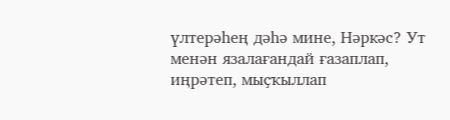үлтерәһең дәһә мине, Нәркәс? Ут менән язалағандай ғазаплап, иңрәтеп, мыҫҡыллап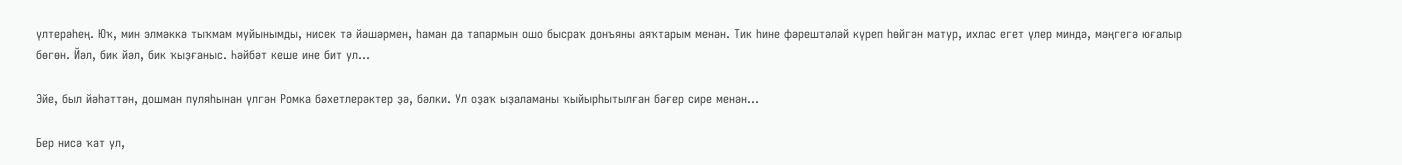үлтерәһең. Юҡ, мин элмәккә тыҡмам муйынымды, нисек тә йәшәрмен, һаман да тапармын ошо бысраҡ донъяны аяҡтарым менән. Тик һине фәрештәләй күреп һөйгән матур, ихлас егет үлер миндә, мәңгегә юғалыр бөгөн. Йәл, бик йәл, бик ҡыҙғаныс. Һәйбәт кеше ине бит ул...

Эйе, был йәһәттән, дошман пуляһынан үлгән Ромка бәхетлерәктер ҙә, бәлки. Ул оҙаҡ ыҙаламаны ҡыйырһытылған бәғер сире менән...

Бер нисә ҡат ул,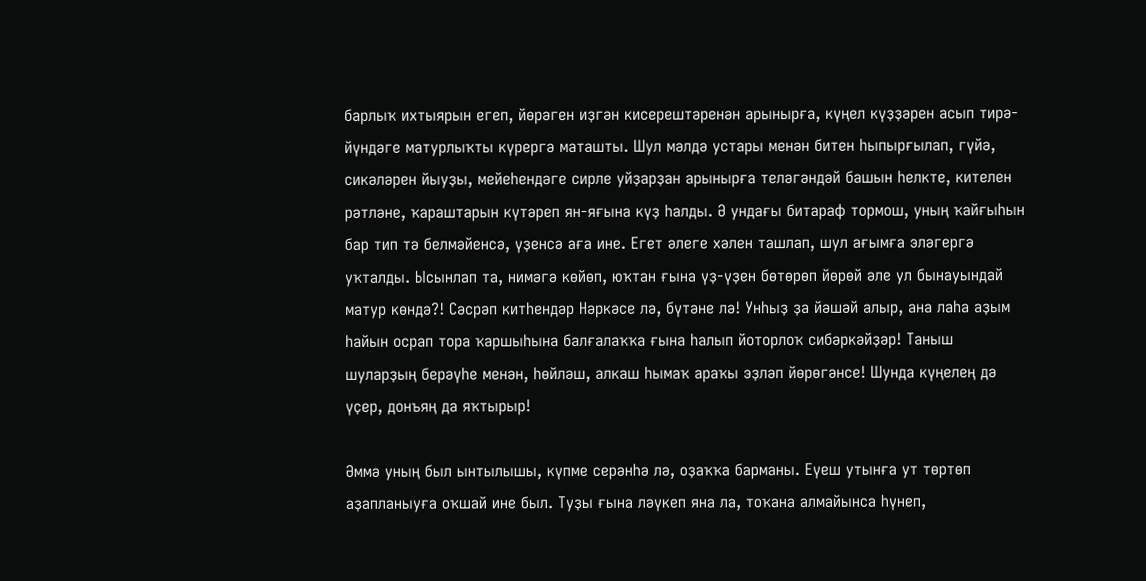барлыҡ ихтыярын егеп, йөрәген иҙгән кисерештәренән арынырға, күңел күҙҙәрен асып тирә-йүндәге матурлыҡты күрергә маташты. Шул мәлдә устары менән битен һыпырғылап, гүйә, сикәләрен йыуҙы, мейеһендәге сирле уйҙарҙан арынырға теләгәндәй башын һелкте, кителен рәтләне, ҡараштарын күтәреп ян-яғына күҙ һалды. Ә ундағы битараф тормош, уның ҡайғыһын бар тип тә белмәйенсә, үҙенсә аға ине. Егет әлеге хәлен ташлап, шул ағымға эләгергә уҡталды. Ысынлап та, нимәгә көйөп, юҡтан ғына үҙ-үҙен бөтөрөп йөрөй әле ул бынауындай матур көндә?! Сәсрәп китһендәр Нәркәсе лә, бүтәне лә! Унһыҙ ҙа йәшәй алыр, ана лаһа аҙым һайын осрап тора ҡаршыһына балғалаҡҡа ғына һалып йоторлоҡ сибәркәйҙәр! Таныш шуларҙың берәүһе менән, һөйләш, алкаш һымаҡ араҡы эҙләп йөрөгәнсе! Шунда күңелең дә үҫер, донъяң да яҡтырыр!

Әммә уның был ынтылышы, күпме серәнһә лә, оҙаҡҡа барманы. Еүеш утынға ут төртөп аҙапланыуға оҡшай ине был. Туҙы ғына ләүкеп яна ла, тоҡана алмайынса һүнеп,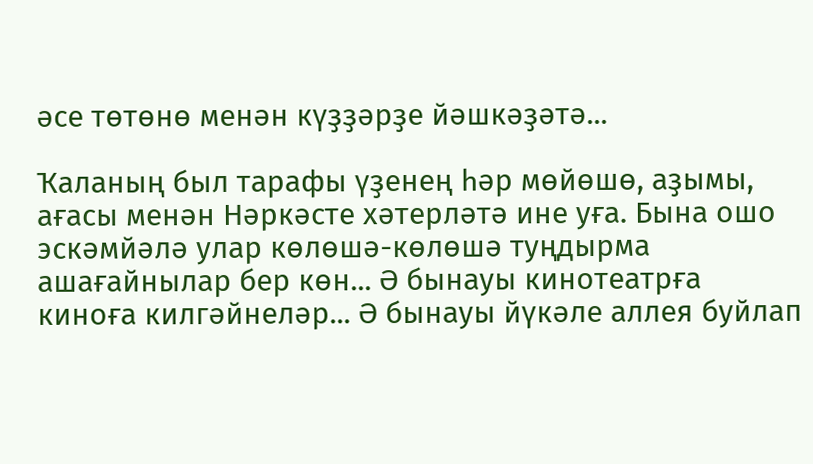әсе төтөнө менән күҙҙәрҙе йәшкәҙәтә...

Ҡаланың был тарафы үҙенең һәр мөйөшө, аҙымы, ағасы менән Нәркәсте хәтерләтә ине уға. Бына ошо эскәмйәлә улар көлөшә-көлөшә туңдырма ашағайнылар бер көн... Ә бынауы кинотеатрға киноға килгәйнеләр... Ә бынауы йүкәле аллея буйлап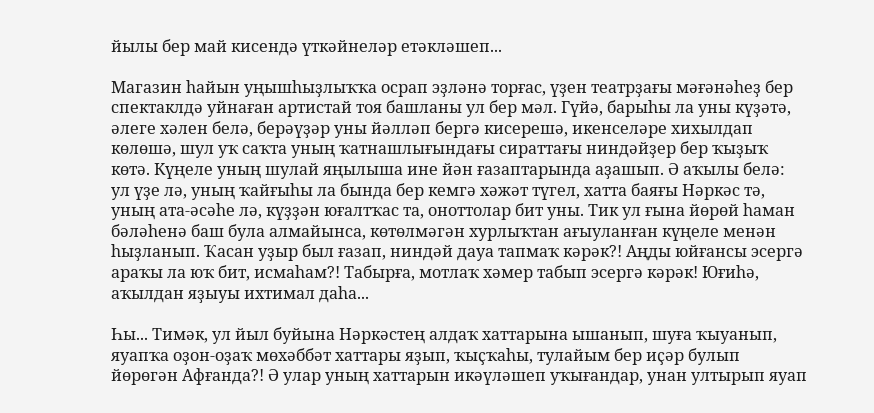йылы бер май кисендә үткәйнеләр етәкләшеп...

Магазин һайын уңышһыҙлыҡҡа осрап эҙләнә торғас, үҙен театрҙағы мәғәнәһеҙ бер спектаклдә уйнаған артистай тоя башланы ул бер мәл. Гүйә, барыһы ла уны күҙәтә, әлеге хәлен белә, берәүҙәр уны йәлләп бергә кисерешә, икенселәре хихылдап көлөшә, шул уҡ саҡта уның ҡатнашлығындағы сираттағы ниндәйҙер бер ҡыҙыҡ көтә. Күңеле уның шулай яңылыша ине йән ғазаптарында аҙашып. Ә аҡылы белә: ул үҙе лә, уның ҡайғыһы ла бында бер кемгә хәжәт түгел, хатта баяғы Нәркәс тә, уның ата-әсәһе лә, күҙҙән юғалтҡас та, оноттолар бит уны. Тик ул ғына йөрөй һаман бәләһенә баш була алмайынса, көтөлмәгән хурлыҡтан ағыуланған күңеле менән һыҙланып. Ҡасан уҙыр был ғазап, ниндәй дауа тапмаҡ кәрәк?! Аңды юйғансы эсергә араҡы ла юҡ бит, исмаһам?! Табырға, мотлаҡ хәмер табып эсергә кәрәк! Юғиһә, аҡылдан яҙыуы ихтимал даһа...

Һы... Тимәк, ул йыл буйына Нәркәстең алдаҡ хаттарына ышанып, шуға ҡыуанып, яуапҡа оҙон-оҙаҡ мөхәббәт хаттары яҙып, ҡыҫҡаһы, тулайым бер иҫәр булып йөрөгән Афғанда?! Ә улар уның хаттарын икәүләшеп уҡығандар, унан ултырып яуап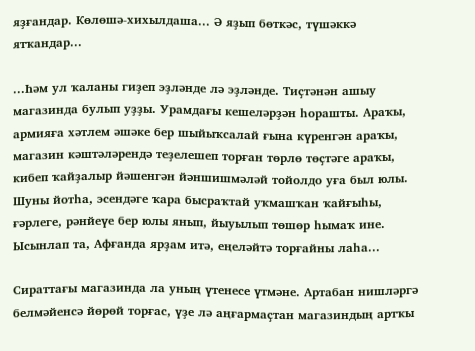яҙғандар. Көлөшә-хихылдаша... Ә яҙып бөткәс, түшәккә ятҡандар...

...Һәм ул ҡаланы гиҙеп эҙләнде лә эҙләнде. Тиҫтәнән ашыу магазинда булып уҙҙы. Урамдағы кешеләрҙән һорашты. Араҡы, армияға хәтлем әшәке бер шыйыҡсалай ғына күренгән араҡы, магазин кәштәләрендә теҙелешеп торған төрлө төҫтәге араҡы, кибеп ҡайҙалыр йәшенгән йәншишмәләй тойолдо уға был юлы. Шуны йотһа, эсендәге ҡара бысраҡтай уҡмашҡан ҡайғыһы, ғәрлеге, рәнйеүе бер юлы янып, йыуылып төшөр һымаҡ ине. Ысынлап та, Афғанда ярҙам итә, еңеләйтә торғайны лаһа...

Сираттағы магазинда ла уның үтенесе үтмәне. Артабан нишләргә белмәйенсә йөрөй торғас, үҙе лә аңғармаҫтан магазиндың артҡы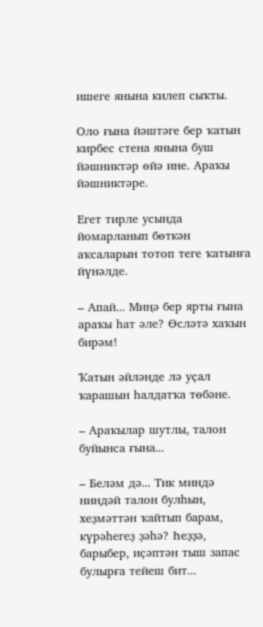ишеге янына килеп сыҡты.

Оло ғына йәштәге бер ҡатын кирбес стена янына буш йәшниктәр өйә ине. Араҡы йәшниктәре.

Егет тирле усында йомарланып бөткән аҡсаларын тотоп теге ҡатынға йүнәлде.

– Апай... Миңә бер ярты ғына араҡы һат әле? Өсләтә хаҡын бирәм!

Ҡатын әйләнде лә уҫал ҡарашын һалдатҡа төбәне.

– Араҡылар шутлы, талон буйынса ғына...

– Беләм дә... Тик миндә ниндәй талон булһын, хеҙмәттән ҡайтып барам, күрәһегеҙ ҙәһә? Һеҙҙә, барыбер, иҫәптән тыш запас булырға тейеш бит...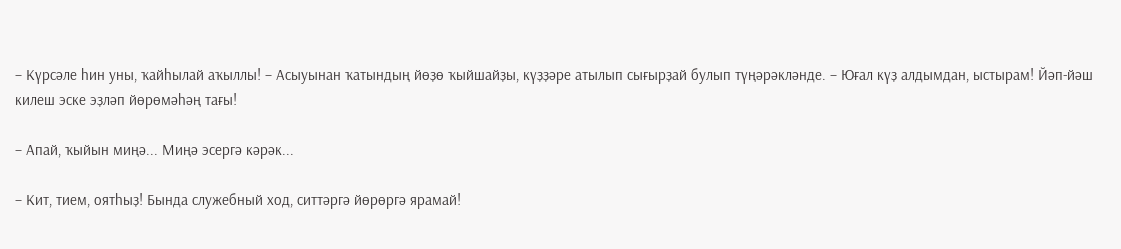– Күрсәле һин уны, ҡайһылай аҡыллы! – Асыуынан ҡатындың йөҙө ҡыйшайҙы, күҙҙәре атылып сығырҙай булып түңәрәкләнде. – Юғал күҙ алдымдан, ыстырам! Йәп-йәш килеш эске эҙләп йөрөмәһәң тағы!

– Апай, ҡыйын миңә... Миңә эсергә кәрәк...

– Кит, тием, оятһыҙ! Бында служебный ход, ситтәргә йөрөргә ярамай!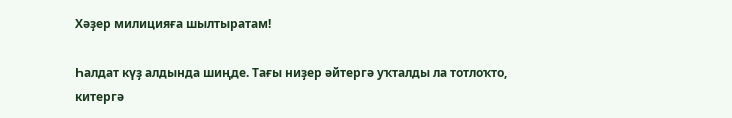Хәҙер милицияға шылтыратам!

Һалдат күҙ алдында шиңде. Тағы ниҙер әйтергә уҡталды ла тотлоҡто, китергә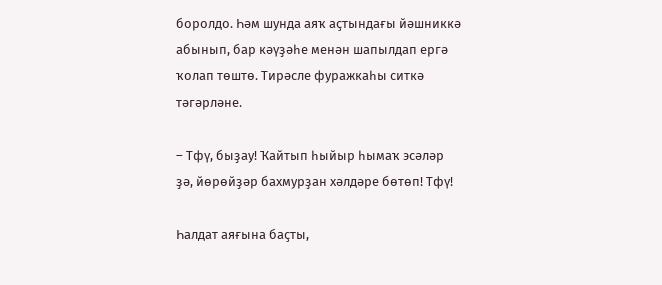боролдо. Һәм шунда аяҡ аҫтындағы йәшниккә абынып, бар кәүҙәһе менән шапылдап ергә ҡолап төштө. Тирәсле фуражкаһы ситкә тәгәрләне.

– Тфү, быҙау! Ҡайтып һыйыр һымаҡ эсәләр ҙә, йөрөйҙәр бахмурҙан хәлдәре бөтөп! Тфү!

Һалдат аяғына баҫты,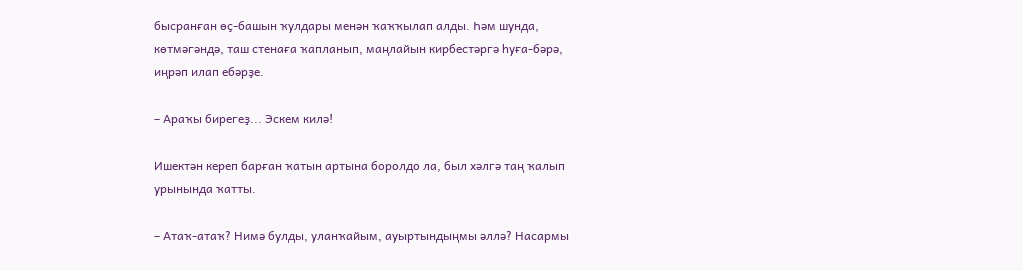бысранған өҫ-башын ҡулдары менән ҡаҡҡылап алды. Һәм шунда, көтмәгәндә, таш стенаға ҡапланып, маңлайын кирбестәргә һуға-бәрә, иңрәп илап ебәрҙе.

– Араҡы бирегеҙ... Эскем килә!

Ишектән кереп барған ҡатын артына боролдо ла, был хәлгә таң ҡалып урынында ҡатты.

– Атаҡ-атаҡ? Нимә булды, уланҡайым, ауыртындыңмы әллә? Насармы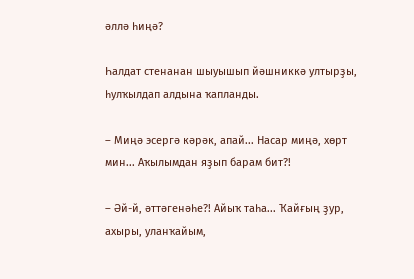әллә һиңә?

Һалдат стенанан шыуышып йәшниккә ултырҙы, һулҡылдап алдына ҡапланды.

– Миңә эсергә кәрәк, апай... Насар миңә, хөрт мин... Аҡылымдан яҙып барам бит?!

– Әй-й, әттәгенәһе?! Айыҡ таһа... Ҡайғың ҙур, ахыры, уланҡайым,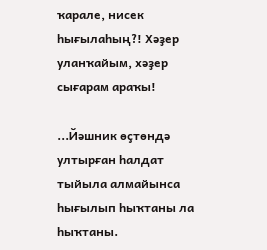ҡарале, нисек һығылаһың?! Хәҙер уланҡайым, хәҙер сығарам араҡы!

...Йәшник өҫтөндә ултырған һалдат тыйыла алмайынса һығылып һыҡтаны ла һыҡтаны.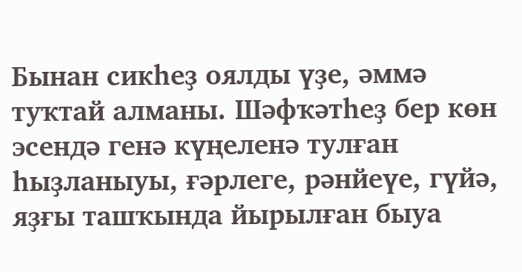Бынан сикһеҙ оялды үҙе, әммә туҡтай алманы. Шәфҡәтһеҙ бер көн эсендә генә күңеленә тулған һыҙланыуы, ғәрлеге, рәнйеүе, гүйә, яҙғы ташҡында йырылған быуа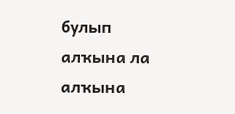булып алҡына ла алҡына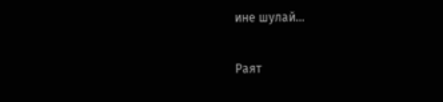ине шулай...

Раят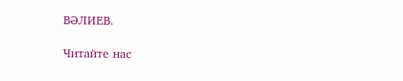ВӘЛИЕВ.

Читайте нас